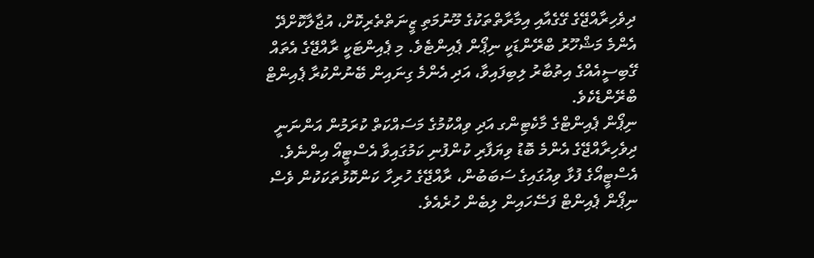ދިވެހިރާއްޖޭގެ ގޭގެއާއި އިމާރާތްތަކުގެ މޫނުމަތި ޒީނަތްތެރިކޮށް، އުޖާލާކޮށްދޭ އެންމެ މަޝްހޫރު ބްރޭންޑަކީ ނިޕޯން ޕެއިންޓެވެ. މި ޕެއިންޓަކީ ރާއްޖޭގެ އެތައް ގޭބިސީއެއްގެ އިތުބާރު ލިބިފައިވާ، އަދި އެންމެ ގިނައިން ބޭނުންކުރާ ޕެއިންޓް ބްރޭންޑެކެވެ.
ނިޕޯން ޕެއިންޓްގެ މާކެޓިންގ އަދި ވިއްކުމުގެ މަސައްކަތް ކުރަމުން އަންނަނީ ދިވެހިރާއްޖޭގެ އެންމެ ބޮޑު ވިޔަފާރި ކުންފުނި ކަމުގައިވާ އެސްޓީއޯ އިންނެވެ. އެސްޓީއޯގެ ފުޅާ ވިއުގައިގެ ސަބަބުން، ރާއްޖޭގެ ހުރިހާ ކަންކޮޅުތަކަކުން ވެސް ނިޕޯން ޕެއިންޓް ފަސޭހައިން ލިބެން ހުރެއެވެ.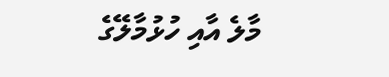މާލެ އާއި ހުޅުމާލޭގެ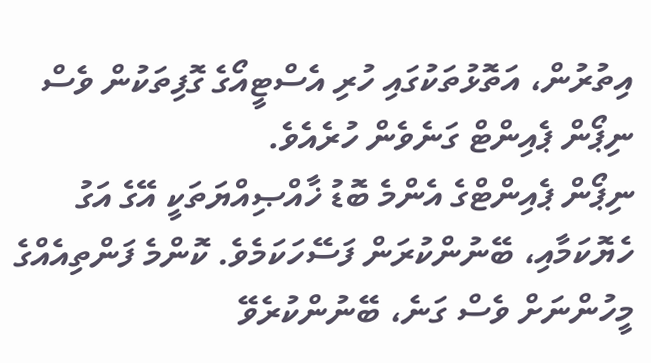އިތުރުން، އަތޮޅުތަކުގައި ހުރި އެސްޓީއޯގެ ގޮފިތަކުން ވެސް ނިޕޯން ޕެއިންޓް ގަނެވެން ހުރެއެވެ.
ނިޕޯން ޕެއިންޓްގެ އެންމެ ބޮޑު ޚާއްޞިއްޔަތަކީ އޭގެ އަގު ހެޔޮކަމާއި، ބޭނުންކުރަން ފަސޭހަކަމެވެ. ކޮންމެ ފަންތިއެއްގެ މީހުންނަށް ވެސް ގަނެ، ބޭނުންކުރެވޭ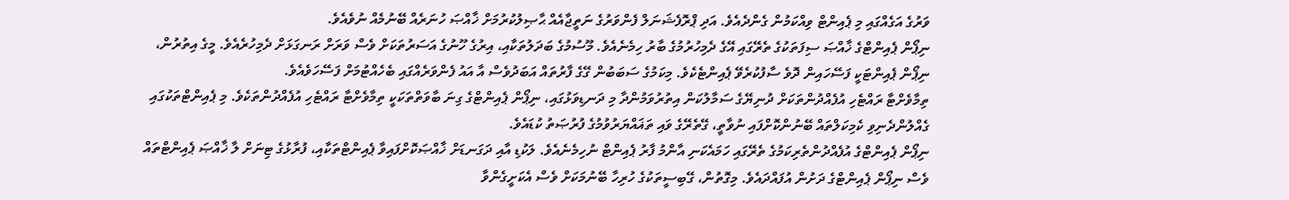ވަރުގެ އަގެއްގައި މި ޕެއިންޓް ވިއްކަމުން ގެންދެއެވެ. އަދި ޕްރޮފެޝަނަލް ފެންވަރުގެ ނަތީޖާއެއް ޙާޞިލުކުރުމަށް ޚާއްޞަ ހުނަރެއް ބޭނުމެއް ނުވެއެވެ.
ނިޕޯން ޕެއިންޓްގެ ޚާއްޞަ ސިފަތަކުގެ ތެރޭގައި އޭގެ ދެމިހުރުމުގެ ބާރު ހިމެނެއެވެ. މޫސުމުގެ ބަދަލުތަކާއި، އިރުގެ ހޫނުގެ އަސަރުތަކަށް ވެސް ވަރަށް ރަނގަޅަށް ދެމިހުރެއެވެ. މީގެ އިތުރުން، ނިޕޯން ޕެއިންޓަކީ ފަސޭހައިން ދޮވެ ސާފުކުރެވޭ ޕެއިންޓެކެވެ. މިކަމުގެ ސަބަބުން ގޭގެ ފާރުތައް އަބަދުވެސް އާ އައު ފެންވަރެއްގައި ބެހެއްޓުމަށް ފަސޭހަވެއެވެ.
ތިމާވެށްޓާ ރައްޓެހި އުފެއްދުންތަކަށް ދުނިޔޭގެ ސަމާލުކަން އިތުރުވަމުންދާ މި ދަނޑިވަޅުގައި، ނިޕޯން ޕެއިންޓްގެ ގިނަ ބާވަތްތަކަކީ ތިމާވެށްޓާ ރައްޓެހި އުފެއްދުންތަކެވެ. މި ޕެއިންޓްތަކުގައި ގެއްލުންދެނިވި ކެމިކަލްތައް ބޭނުންކޮށްފައި ނުވާތީ، ގޭތެރޭގެ ވައި ތަޣައްޔަރުވުމުގެ ފުރުޞަތު ކުޑައެވެ.
ނިޕޯން ޕެއިންޓްގެ އުފެއްދުންތެރިކަމުގެ ތެރޭގައި ހަމައެކަނި އާންމު ފާރު ޕެއިންޓް ނުހިމެނެއެވެ. ލަކުޑި އާއި ދަގަނޑަށް ޚާއްޞަކޮށްފައިވާ ޕެއިންޓްތަކާއި، ފުރާޅުގެ ޓިނަށް ލާ ޚާއްޞަ ޕެއިންޓްތައް ވެސް ނިޕޯން ޕެއިންޓްގެ ދަށުން އުފައްދައެވެ. މިގޮތުން، ގޭބިސީތަކުގެ ހުރިހާ ބޭނުމަކަށް ވެސް އެކަށީގެންވާ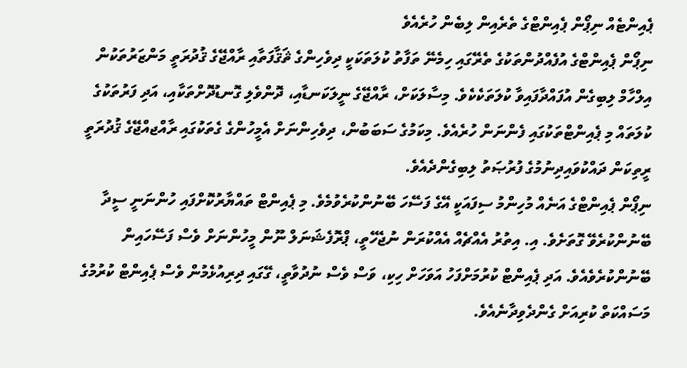ޕެއިންޓެއް ނިޕޯން ޕެއިންޓްގެ ތެރެއިން ލިބެން ހުރެއެވެ
ނިޕޯން ޕެއިންޓްގެ އުފެއްދުންތަކުގެ ތެރޭގައި ހިމެނޭ ތަފާތު ކުލަތަކަކީ ދިވެހިންގެ ޘަޤާފަތާއި ރާއްޖޭގެ ޤުދުރަތީ މަންޒަރުތަކުން އިލްހާމް ލިބިގެން އުފައްދާފައިވާ ކުލަތަކެކެވެ. މިސާލަކަށް، ރާއްޖޭގެ ނީލަކަނޑާއި، ދޮންވެލި ގޮނޑުދޮށްތަކާއި، އަދި ފަރުތަކުގެ ކުލަތައް މި ޕެއިންޓްތަކުގައި ފެންނަން ހުރެއެވެ. މިކަމުގެ ސަބަބުން، ދިވެހިންނަށް އެމީހުންގެ ގެތަކުގައި ރާއްޖއްޖޭގެ ޤުދުރަތީ ރީތިކަން ދައްކުވައިދިނުމުގެ ފުރުޞަތު ލިބިގެންދެއެވެ.
ނިޕޯން ޕެއިންޓްގެ އަނެއް މުހިންމު ސިފައަކީ އޭގެ ފަސޭހަ ބޭނުންކުރެވުމެވެ. މި ޕެއިންޓް ތައްޔާރުކޮށްފައި ހުންނަނީ ސީދާ ބޭނުންކުރެވޭ ގޮތަށެވެ. އި. އިތުރު އެއްޗެއް އެއްކުރަން ނުޖެހޭތީ، ޕްރޮފެޝަނަލް ނޫން މީހުންނަށް ވެސް ފަސޭހައިން ބޭނުންކުރެވެއެވެ. އަދި ޕެއިންޓް ކުރުމަށްފަހު އަވަހަށް ހިކި، ވަސް ވެސް ނުދުވާތީ، ގޭގައި ދިރިއުޅެމުން ވެސް ޕެއިންޓް ކުރުމުގެ މަސައްކަތް ކުރިއަށް ގެންދެވިދާނެއެވެ.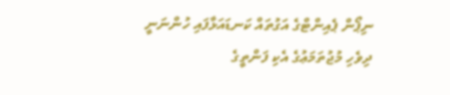ނިޕޯން ޕެއިންޓްގެ އަގުތައް ކަނޑައަޅާފައި ހުންނަނީ ދިވެހި މުޖުތަމަޢުގެ އެކި ފަންތީގެ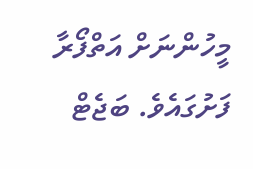މީހުންނަށް އަތްފޯރާ ފަށުގައެވެ. ބަޖެޓް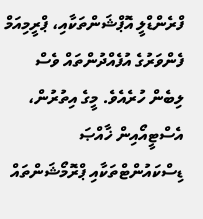ފްރެންޑްލީ އޮޕްޝަންތަކާއި، ޕްރީމިއަމް ފެންވަރުގެ އުފެއްދުންތައް ވެސް ލިބެން ހުރެއެވެ. މީގެ އިތުރުން، އެސްޓީއޯއިން ޚާއްޞަ ޑިސްކައުންޓްތަކާއި ޕްރޮމޯޝަންތައް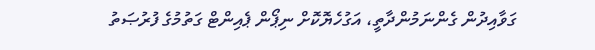ގަވާއިދުން ގެންނަމުންދާތީ، އަގުހެޔޮކޮށް ނިޕޯން ޕެއިންޓް ގަތުމުގެ ފުރުޞަތު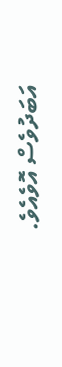އަބަދުވެސް އޮވެއެވެ.